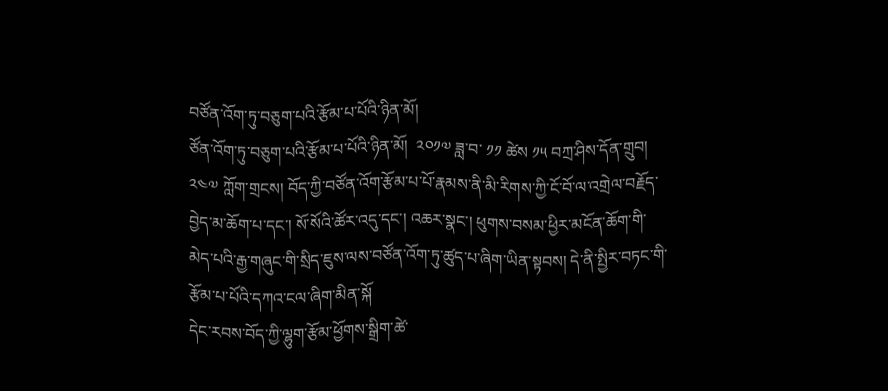བཙོན་འོག་ཏུ་བཅུག་པའི་རྩོམ་པ་པོའི་ཉིན་མོ།
ཙོན་འོག་ཏུ་བཅུག་པའི་རྩོམ་པ་པོའི་ཉིན་མོ།  ༢༠༡༧ ཟླ་བ་ ༡༡ ཚེས ༡༥ བཀྲ་ཤིས་དོན་གྲུབ། ༢༤༧ ཀློག་གྲངས། བོད་ཀྱི་བཙོན་འོག་རྩོམ་པ་པོ་རྣམས་ནི་མི་རིགས་ཀྱི་ངོ་བོ་ལ་འགྲེལ་བརྗོད་བྱེད་མ་ཆོག་པ་དང་། སོ་སོའི་ཚོར་འདུ་དང་། འཆར་སྣང་། ཕུགས་བསམ་ཕྱིར་མངོན་ཆོག་གི་མེད་པའི་རྒྱ་གཞུང་གི་སྲིད་ཇུས་ལས་བཙོན་འོག་ཏུ་ཚུད་པ་ཞིག་ཡིན་སྟབས། དེ་ནི་སྤྱིར་བཏང་གི་རྩོམ་པ་པོའི་དཀའ་ངལ་ཞིག་མིན་སྐོ
དེང་རབས་བོད་ཀྱི་ལྷུག་རྩོམ་ཕྱོགས་སྒྲིག་ཚེ་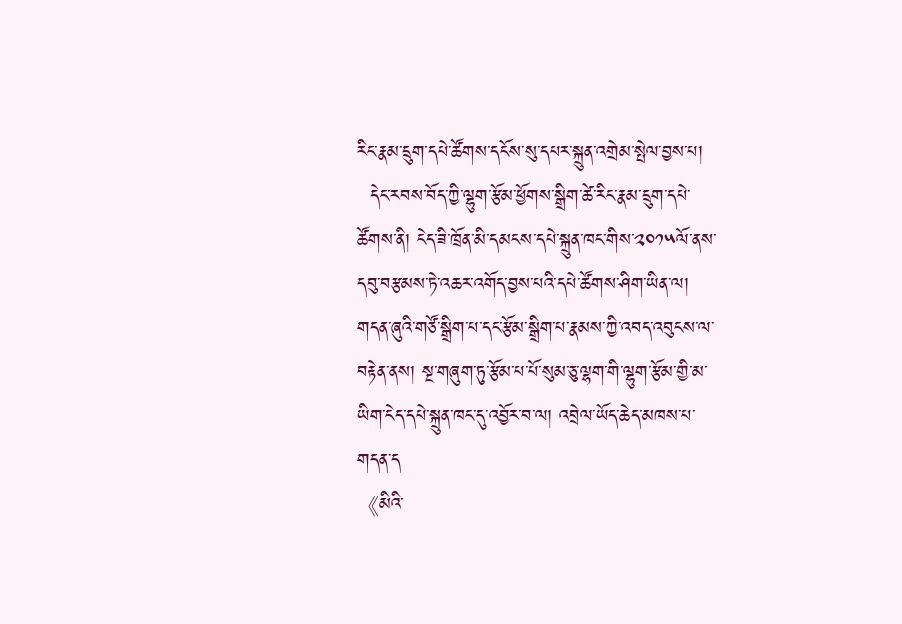རིང་རྣམ་དྲུག་དཔེ་ཚོགས་དངོས་སུ་དཔར་སྐྲུན་འགྲེམ་སྤེལ་བྱས་པ།
  དེང་རབས་བོད་ཀྱི་ལྷུག་རྩོམ་ཕྱོགས་སྒྲིག་ཚེ་རིང་རྣམ་དྲུག་དཔེ་ཚོགས་ནི། ངེད་ཟི་ཁྲོན་མི་དམངས་དཔེ་སྐྲུན་ཁང་གིས་༢༠༡༥ལོ་ནས་དབུ་བརྩམས་ཏེ་འཆར་འགོད་བྱས་པའི་དཔེ་ཚོགས་ཤིག་ཡིན་ལ། གདན་ཞུའི་གཙོ་སྒྲིག་པ་དང་རྩོམ་སྒྲིག་པ་རྣམས་ཀྱི་འབད་འབུངས་ལ་བརྟེན་ནས། སྔ་གཞུག་ཏུ་རྩོམ་པ་པོ་སུམ་ཅུ་ལྷག་གི་ལྷུག་རྩོམ་གྱི་མ་ཡིག་ངེད་དཔེ་སྐྲུན་ཁང་དུ་འབྱོར་བ་ལ། འབྲེལ་ཡོད་ཆེད་མཁས་པ་གདན་ད
《མིའི་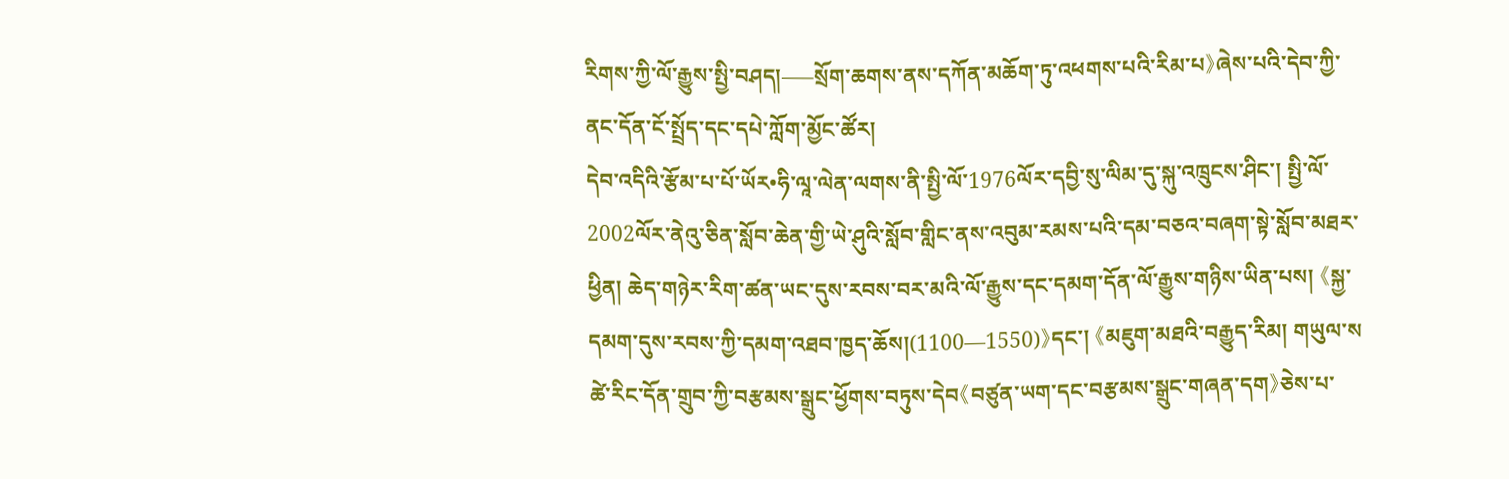རིགས་ཀྱི་ལོ་རྒྱུས་སྤྱི་བཤད།—–སྲོག་ཆགས་ནས་དཀོན་མཆོག་ཏུ་འཕགས་པའི་རིམ་པ》ཞེས་པའི་དེབ་ཀྱི་ནང་དོན་ངོ་སྤྲོད་དང་དཔེ་ཀློག་མྱོང་ཚོར།
དེབ་འདིའི་རྩོམ་པ་པོ་ཡོར•ཧི་ལཱ་ལེན་ལགས་ནི་སྤྱི་ལོ་1976ལོར་དབྱི་སུ་ལིམ་དུ་སྐུ་འཁྲུངས་ཤིང་། སྤྱི་ལོ་2002ལོར་ནེའུ་ཅིན་སློབ་ཆེན་གྱི་ཡེ་ཤུའི་སློབ་གླིང་ནས་འབུམ་རམས་པའི་དམ་བཅའ་བཞག་སྟེ་སློབ་མཐར་ཕྱིན། ཆེད་གཉེར་རིག་ཚན་ཡང་དུས་རབས་བར་མའི་ལོ་རྒྱུས་དང་དམག་དོན་ལོ་རྒྱུས་གཉིས་ཡིན་པས། 《སྐྱ་དམག་དུས་རབས་ཀྱི་དམག་འཐབ་ཁྱད་ཆོས།(1100—1550)》དང་། 《མཇུག་མཐའི་བརྒྱུད་རིམ། གཡུལ་ས
ཚེ་རིང་དོན་གྲུབ་ཀྱི་བརྩམས་སྒྲུང་ཕྱོགས་བཏུས་དེབ《བཙུན་ཡག་དང་བརྩམས་སྒྲུང་གཞན་དག》ཅེས་པ་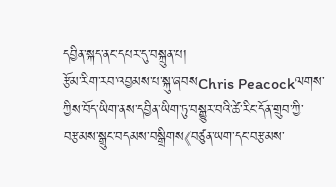དབྱིན་སྐད་ནང་དཔར་དུ་བསྐྲུན་པ།
རྩོམ་རིག་རབ་འབྱམས་པ་སྐུ་ཞབསChris Peacockལགས་ཀྱིས་བོད་ཡིག་ནས་དབྱིན་ཡིག་ཏུ་བསྒྱུར་བའི་ཚེ་རིང་དོན་གྲུབ་ཀྱི་བརྩམས་སྒྲུང་བདམས་བསྒྲིགས《བཙུན་ཡག་དང་བརྩམས་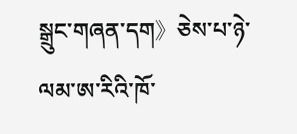སྒྲུང་གཞན་དག》ཅེས་པ་ཉེ་ལམ་ཨ་རིའི་ཁོ་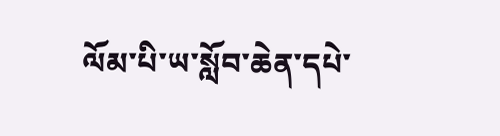ལོམ་པི་ཡ་སློབ་ཆེན་དཔེ་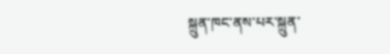སྐྲུན་ཁང་ནས་པར་སྐྲུན་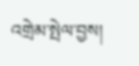འགྲེམ་སྤེལ་བྱས།